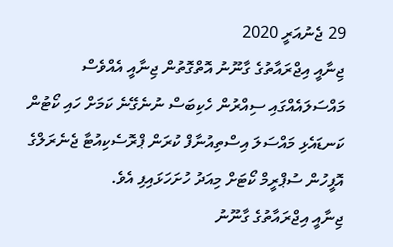29 ޖެނުއަރީ 2020
ޖިނާއީ އިޖްރައާތުގެ ގާނޫނު އޮތްގޮތުން ޖިނާއީ އެއްވެސް މައްސަލައެއްގައި ސިއްރުން ހެކިބަސް ނުނެގޭނެ ކަމަށް ހައި ކޯޓުން ކަނޑައެޅި މައްސަލަ އިސްތިއުނާފް ކުރަން ޕްރޮސެކިއުޓާ ޖެނެރަލްގެ އޮފީހުން ސުޕްރީމް ކޯޓަށް މިއަދު ހުށަހަޅައިފި އެވެ.
ޖިނާއީ އިޖްރައާތުގެ ގާނޫނު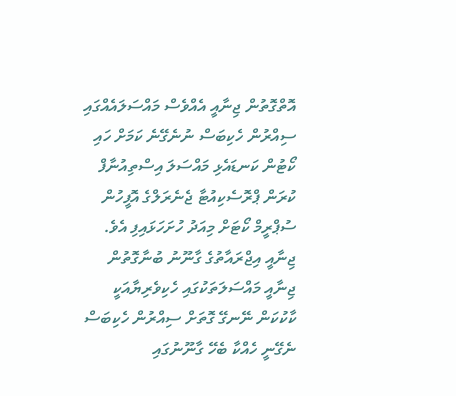އޮތްގޮތުން ޖިނާއީ އެއްވެސް މައްސަލައެއްގައި ސިއްރުން ހެކިބަސް ނުނެގޭނެ ކަމަށް ހައި ކޯޓުން ކަނޑައެޅި މައްސަލަ އިސްތިއުނާފް ކުރަން ޕްރޮސެކިއުޓާ ޖެނެރަލްގެ އޮފީހުން ސުޕްރީމް ކޯޓަށް މިއަދު ހުށަހަޅައިފި އެވެ.
ޖިނާއީ އިޖްރައާތުގެ ގާނޫނު ބުނާގޮތުން ޖިނާއީ މައްސަލަތަކުގައި ހެކިވެރިޔާއަކީ ކާކުކަން ނޭނގޭ ގޮތަށް ސިއްރުން ހެކިބަސް ނެގޭނީ ހެއްކާ ބެހޭ ގާނޫނުގައި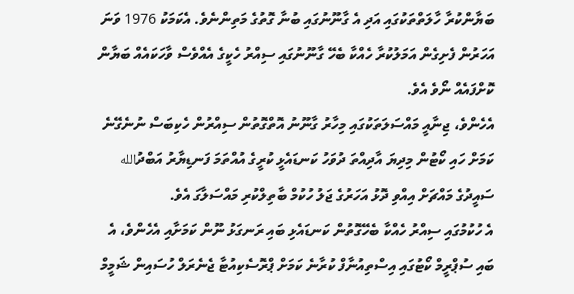ބަޔާންކުރާ ހާލަތްތަކުގައި އަދި އެ ގާނޫނުގައި ބުނާ ގޮތުގެ މަތިންނެވެ. އެކަމަކު 1976 ވަނަ އަހަރުން ފެށިގެން އަމަލުކުރާ ހެއްކާ ބެހޭ ގާނޫނުގައި ސިއްރު ހެކީގެ އެއްވެސް ވާހަކައެއް ބަޔާން ކޮށްފައެއް ނޯވެ އެވެ.
އެހެންވެ، ޖިނާއީ މައްސަލަތަކުގައި މިހާރު ގާނޫނު އޮތްގޮތުން ސިއްރުން ހެކިބަސް ނުނެގޭނެ ކަމަށް ހައި ކޯޓުން މިދިޔަ އާދިއްތަ ދުވަހު ކަނޑައެޅީ ކުރީގެ އުއްތަމަ ފަނޑިޔާރު އަބްދުالله ސައީދުގެ މައްޗަށް އިއްވި ދޮޅު އަހަރުގެ ޖަލު ހުކުމް ބާތިލްކުރި މައްސަލާގަ އެވެ.
އެ ހުކުމުގައި ސިއްރު ހެއްކާ ބެހޭގޮތުން ކަނޑައެޅި ބައި ރަނގަޅު ނޫން ކަމަށާއި އެހެންވެ، އެ ބައި ސުޕްރީމް ކޯޓުގައި އިސްތިއުނާފް ކުރާނެ ކަމަށް ޕްރޮސެކިއުޓާ ޖެނެރަލް ހުސައިން ޝަމީމް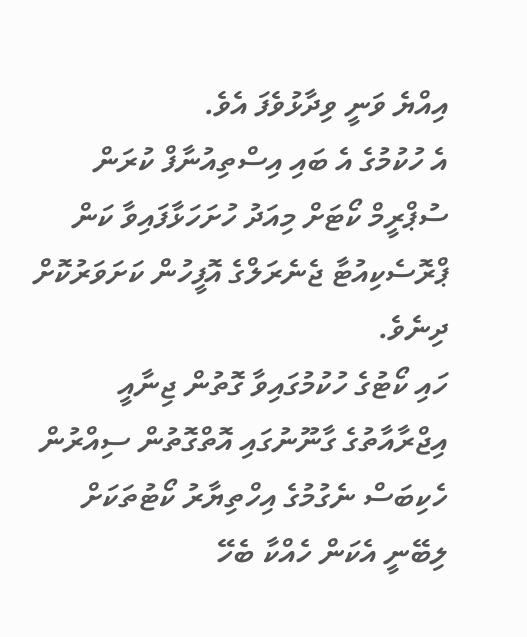އިއްޔެ ވަނީ ވިދާޅުވެފަ އެވެ.
އެ ހުކުމުގެ އެ ބައި އިސްތިއުނާފް ކުރަން ސުޕްރީމް ކޯޓަށް މިއަދު ހުށަހަޅާފައިވާ ކަން ޕްރޮސެކިއުޓާ ޖެނެރަލްގެ އޮފީހުން ކަށަވަރުކޮށް ދިނެވެ.
ހައި ކޯޓުގެ ހުކުމުގައިވާ ގޮތުން ޖިނާއީ އިޖްރާއާތުގެ ގާނޫނުގައި އޮތްގޮތުން ސިއްރުން ހެކިބަސް ނެގުމުގެ އިހްތިޔާރު ކޯޓުތަކަށް ލިބޭނީ އެކަން ހެއްކާ ބެހޭ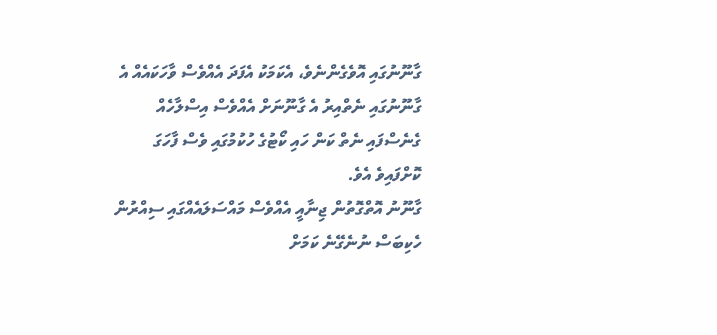ގާނޫނުގައި އޮވެގެންނެވެ، އެކަމަކު އެފަދަ އެއްވެސް ވާހަކައެއް އެ ގާނޫނުގައި ނެތްއިރު އެ ގާނޫނަށް އެއްވެސް އިސްލާހެއް ގެނެސްފައި ނެތް ކަން ހައި ކޯޓުގެ ހުކުމުގައި ވެސް ފާހަގަ ކޮށްފައިވެ އެވެ.
ގާނޫނު އޮތްގޮތުން ޖިނާއީ އެއްވެސް މައްސަލައެއްގައި ސިއްރުން ހެކިބަސް ނުނެގޭނެ ކަމަށް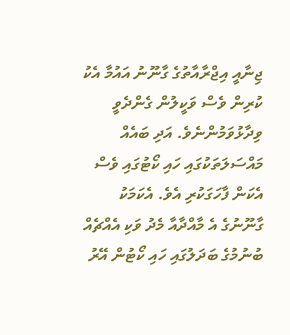ޖިނާއީ އިޖްރާއާތުގެ ގާނޫނު އައުމާ އެކު ކުރިން ވެސް ވަކީލުން ގެންދެވީ ވިދާޅުވަމުންނެވެ. އަދި ބައެއް މައްސަލަތަކުގައި ހައި ކޯޓުގައި ވެސް އެކަން ފާހަގަކުރި އެވެ. އެކަމަކު ގާނޫނުގެ އެ މާއްދާއާ މެދު ވަކި އެއްޗެއް ބުނުމުގެ ބަދަލުގައި ހައި ކޯޓުން އޭރު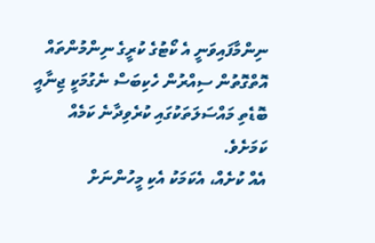ނިންމާފައިވަނީ އެ ކޯޓުގެ ކުރީގެ ނިންމުންތައް އޮތްގޮތުން ސިއްރުން ހެކިބަސް ނެގުމަކީ ޖިނާއީ ބޮޑެތި މައްސަލަތަކުގައި ކުރެވިދާނެ ކަމެއް ކަމަށެވެ.
އެއް ކުށެއް، އެކަމަކު އެކި މީހުންނަށް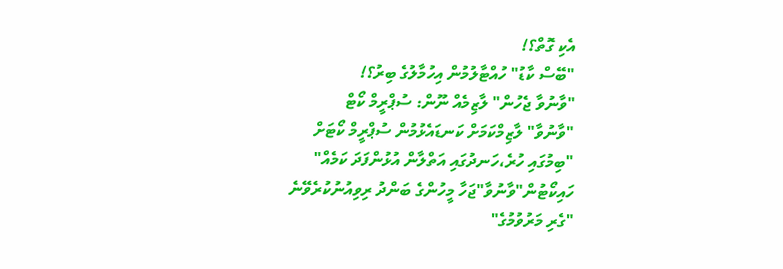އެކި ގޮތް؟!
"ބޭސް ކާޑު" ހުއްޓާލުމުން އިހުމާލުގެ ބިރު؟!
"ވާނުވާ ޖެހުން" ލާޒިމެއް ނޫން: ސުޕްރީމް ކޯޓް
"ވާނުވާ" ލާޒިމްކަމަށް ކަނޑައެޅުމުން ސުޕްރީމް ކޯޓަށް
"ބިމުގައި ހުރެ،ހަނދުގައި އަތްލާން އުޅުންފަދަ ކަމެއް"
ހައިކޯޓުން"ވާނުވާ"ޖަހާ މީހުންގެ ބަންދު ރިވިއުނުކުރެވޭނެ
"ގެރި މަރުވުމުގެ"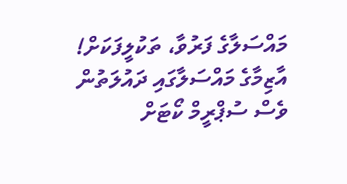މައްސަލާގެ ފަރުވާ، ތަކުލީފަކަށް!
އާޒިމާގެ މައްސަލާގައި ދައުލަތުން ވެސް ސުޕްރީމް ކޯޓަށް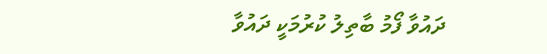ދައުވާ ފޯމު ބާތިލު ކުރުމަކީ ދައުވާ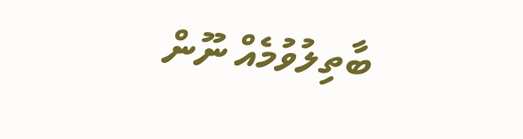ބާތިލުވުމެއް ނޫން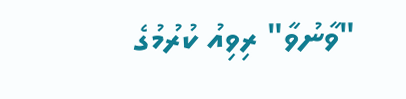"ވާނުވާ" ރިވިއު ކުރުމުގެ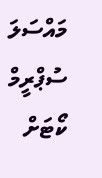މައްސަލަ ސުޕްރީމް ކޯޓަށް